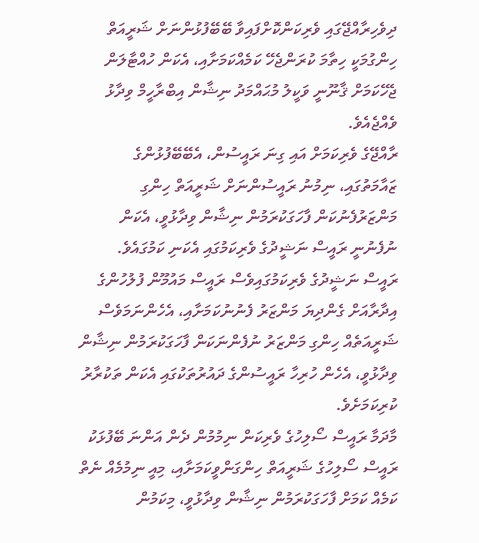ދިވެހިރާއްޖޭގައި ވެރިކަންކޮށްފައިވާ ބޭބޭފުޅުންނަށް ޝަރީއަތް ހިންގުމަކީ ހިތާމަ ކުރަންޖެހޭ ކަމެއްކަމަށާއި، އެކަން ހުއްޓާލަން ޖެހޭކަމަށް ޤާނޫނީ ވަކީލު މުޙައްމަދު ނިޝާން އިބްރާހީމް ވިދާޅު ވެއްޖެއެވެ.
ރާއްޖޭގެ ވެރިކަމަށް އައި ގިނަ ރައީސުން، އެބޭބޭފުޅުންގެ ޒައާމަތުގައި، ނިމުނު ރައީސުންނަށް ޝަރީއަތް ހިންގި މަންޒަރުފެނުކަން ފާހަގަކުރަމުން ނިޝާން ވިދާޅުވީ، އެކަން ނުފެނުނީ ރައީސް ނަޝީދުގެ ވެރިކަމުގައި އެކަނި ކަމުގައެވެ.
ރައީސް ނަޝީދުގެ ވެރިކަމުގައިވެސް ރައީސް މައުމޫން ފުލުހުންގެ އިދާރާއަށް ގެންދިޔަ މަންޒަރު ފެނުނުކަމަށާއި، އެހެންނަމަވެސް ޝަރީއަތެއް ހިންގި މަންޒަރު ނުފެންނަކަން ފާހަގަކުރަމުން ނިޝާން ވިދާޅުވީ، އެހެން ހުރިހާ ރައީސުންގެ ދައުރުތަކުގައި އެކަން ތަކުރާރު ކުރިކަމަށެވެ.
މާދަމާ ރައީސް ސޯލިހުގެ ވެރިކަން ނިމުމުން ދެން އަންނަ ބޭފުޅަކު ރައީސް ސޯލިހުގެ ޝަރީއަތް ހިންގަންވީކަމަށާއި، މިއީ ނިމުމެއް ނެތް ކަމެއް ކަމަށް ފާހަގަކުރަމުން ނިޝާން ވިދާޅުވީ، މިކަމުން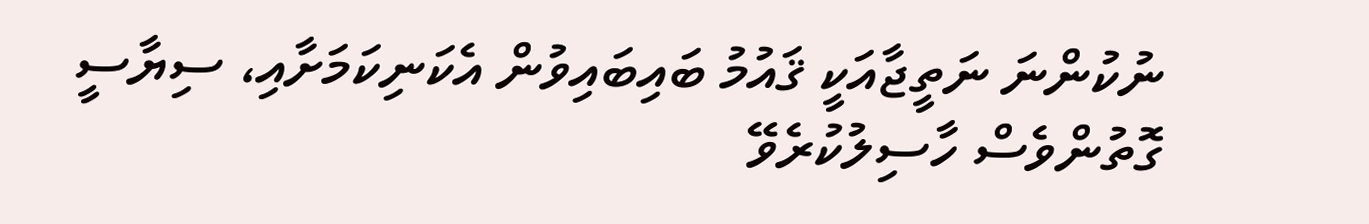ނުކުންނަ ނަތީޖާއަކީ ޤައުމު ބައިބައިވުން އެކަނިކަމަށާއި، ސިޔާސީ ގޮތުންވެސް ހާސިލުކުރެވޭ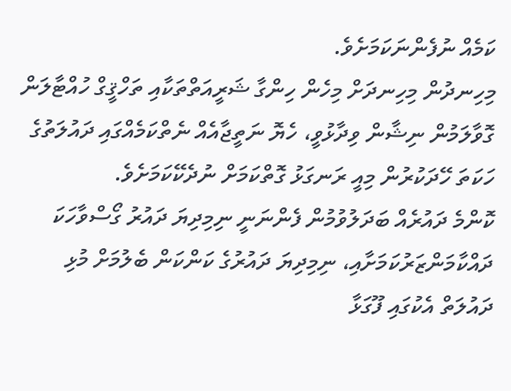ކަމެއް ނުފެންނަކަމަށެވެ.
މިހިނދުން މިހިނދަށް މިހެން ހިންގާ ޝަރީއަތްތަކާއި ތަހްޤީގް ހުއްޓާލަން ގޮވާލަމުން ނިޝާން ވިދާޅުވީ، ހެޔޮ ނަތީޖާއެއް ނެތްކަމެއްގައި ދައުލަތުގެ ހަކަތަ ހޭދަކުރުން މިއީ ރަނގަޅު ގޮތްކަމަށް ނުދެކޭކަމަށެވެ.
ކޮންމެ ދައުރެއް ބަދަލުވުމުން ފެންނަނީ ނިމިދިޔަ ދައުރު ގޯސްވާހަކަ ދައްކާމަންޒަރުކަމަށާއި، ނިމިދިޔަ ދައުރުގެ ކަންކަން ބެލުމަށް މުޅި ދައުލަތް އެކުގައި ފޫގަޅާ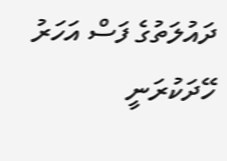ދައުލަތުގެ ފަސް އަހަރު ހޭދަކުރަނީ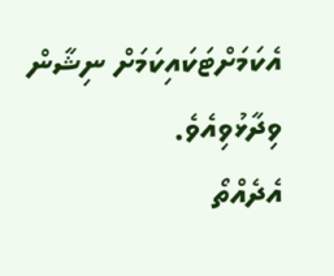އެކަމަށްޓަކައިކަމަށް ނިޝާން ވިދާޅުވިއެވެ.
އެދެއްތޯ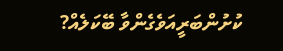ކުށުންބަރީއަވެގެންވާ ބޭކަލެއް?